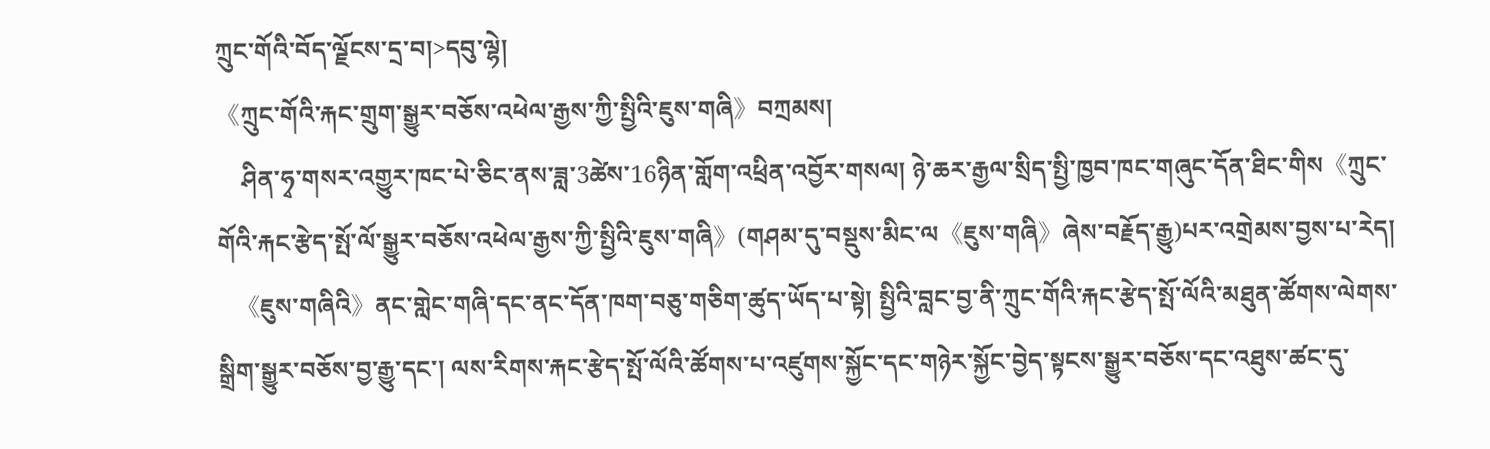ཀྲུང་གོའི་བོད་ལྗོངས་དྲ་བ།>དབུ་ལྷེ།
《ཀྲུང་གོའི་རྐང་གྲུག་སྒྱུར་བཅོས་འཕེལ་རྒྱས་ཀྱི་སྤྱིའི་ཇུས་གཞི》བཀྲམས།
    ཤིན་ཧྭ་གསར་འགྱུར་ཁང་པེ་ཅིང་ནས་ཟླ་3ཚེས་16ཉིན་གློག་འཕྲིན་འབྱོར་གསལ། ཉེ་ཆར་རྒྱལ་སྲིད་སྤྱི་ཁྱབ་ཁང་གཞུང་དོན་ཐིང་གིས《ཀྲུང་གོའི་རྐང་རྩེད་སྤོ་ལོ་སྒྱུར་བཅོས་འཕེལ་རྒྱས་ཀྱི་སྤྱིའི་ཇུས་གཞི》(གཤམ་དུ་བསྡུས་མིང་ལ《ཇུས་གཞི》ཞེས་བརྗོད་རྒྱུ)པར་འགྲེམས་བྱས་པ་རེད།
   《ཇུས་གཞིའི》ནང་གླེང་གཞི་དང་ནང་དོན་ཁག་བཅུ་གཅིག་ཚུད་ཡོད་པ་སྟེ། སྤྱིའི་བླང་བྱ་ནི་ཀྲུང་གོའི་རྐང་རྩེད་སྤོ་ལོའི་མཐུན་ཚོགས་ལེགས་སྒྲིག་སྒྱུར་བཅོས་བྱ་རྒྱུ་དང་། ལས་རིགས་རྐང་རྩེད་སྤོ་ལོའི་ཚོགས་པ་འཛུགས་སྐྱོང་དང་གཉེར་སྐྱོང་བྱེད་སྟངས་སྒྱུར་བཅོས་དང་འཐུས་ཚང་དུ་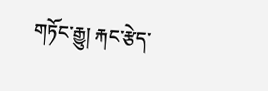གཏོང་རྒྱུ། རྐང་རྩེད་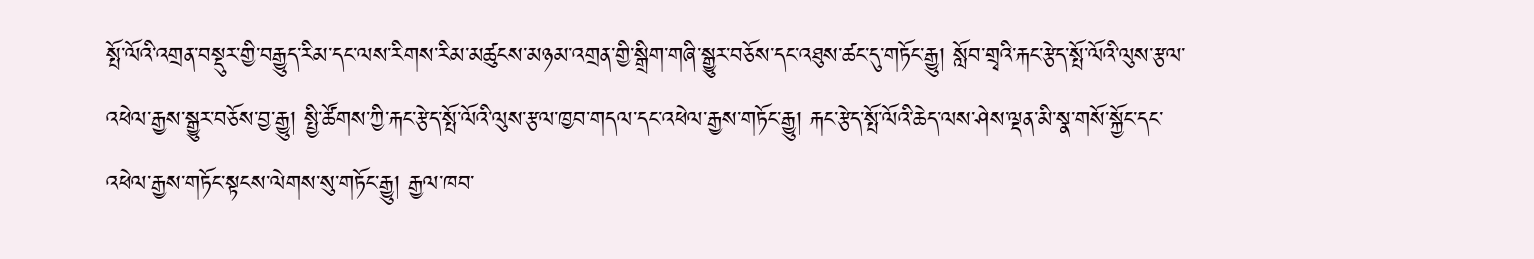སྤོ་ལོའི་འགྲན་བསྡུར་གྱི་བརྒྱུད་རིམ་དང་ལས་རིགས་རིམ་མཚུངས་མཉམ་འགྲན་གྱི་སྒྲིག་གཞི་སྒྱུར་བཅོས་དང་འཐུས་ཚང་དུ་གཏོང་རྒྱུ། སློབ་གྲྭའི་རྐང་རྩེད་སྤོ་ལོའི་ལུས་རྩལ་འཕེལ་རྒྱས་སྒྱུར་བཅོས་བྱ་རྒྱུ། སྤྱི་ཚོགས་ཀྱི་རྐང་རྩེད་སྤོ་ལོའི་ལུས་རྩལ་ཁྱབ་གདལ་དང་འཕེལ་རྒྱས་གཏོང་རྒྱུ། རྐང་རྩེད་སྤོ་ལོའི་ཆེད་ལས་ཤེས་ལྡན་མི་སྣ་གསོ་སྐྱོང་དང་འཕེལ་རྒྱས་གཏོང་སྟངས་ལེགས་སུ་གཏོང་རྒྱུ། རྒྱལ་ཁབ་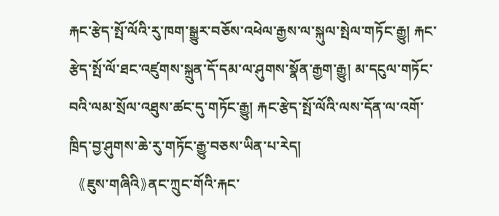རྐང་རྩེད་སྤོ་ལོའི་རུ་ཁག་སྒྱུར་བཅོས་འཕེལ་རྒྱས་ལ་སྐུལ་སྤེལ་གཏོང་རྒྱུ། རྐང་རྩེད་སྤོ་ལོ་ཐང་འཛུགས་སྐྲུན་དོ་དམ་ལ་ཤུགས་སྣོན་རྒྱག་རྒྱུ། མ་དངུལ་གཏོང་བའི་ལམ་སྲོལ་འཐུས་ཚང་དུ་གཏོང་རྒྱུ། རྐང་རྩེད་སྤོ་ལོའི་ལས་དོན་ལ་འགོ་ཁྲིད་བྱ་ཤུགས་ཆེ་རུ་གཏོང་རྒྱུ་བཅས་ཡིན་པ་རེད།
   《ཇུས་གཞིའི》ནང་ཀྲུང་གོའི་རྐང་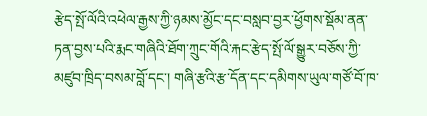རྩེད་སྤོ་ལོའི་འཕེལ་རྒྱས་ཀྱི་ཉམས་མྱོང་དང་བསླབ་བྱར་ཕྱོགས་སྡོམ་ནན་ཏན་བྱས་པའི་རྨང་གཞིའི་ཐོག་ཀྲུང་གོའི་རྐང་རྩེད་སྤོ་ལོ་སྒྱུར་བཅོས་ཀྱི་མཛུབ་ཁྲིད་བསམ་བློ་དང་། གཞི་རྩའི་རྩ་དོན་དང་དམིགས་ཡུལ་གཙོ་བོ་ཁ་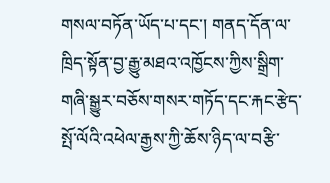གསལ་བཏོན་ཡོད་པ་དང་། གནད་དོན་ལ་ཁྲིད་སྟོན་བྱ་རྒྱུ་མཐའ་འཁྱོངས་ཀྱིས་སྒྲིག་གཞི་སྒྱུར་བཅོས་གསར་གཏོད་དང་རྐང་རྩེད་སྤོ་ལོའི་འཕེལ་རྒྱས་ཀྱི་ཆོས་ཉིད་ལ་བརྩི་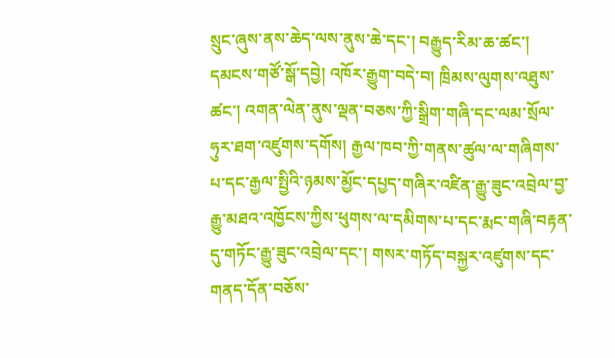སྲུང་ཞུས་ནས་ཆེད་ལས་ནུས་ཆེ་དང་། བརྒྱུད་རིམ་ཆ་ཚང་། དམངས་གཙོ་སྒོ་དབྱེ། འཁོར་རྒྱུག་བདེ་བ། ཁྲིམས་ལུགས་འཐུས་ཚང་། འགན་ལེན་ནུས་ལྡན་བཅས་ཀྱི་སྒྲིག་གཞི་དང་ལམ་སྲོལ་ཧུར་ཐག་འཛུགས་དགོས། རྒྱལ་ཁབ་ཀྱི་གནས་ཚུལ་ལ་གཞིགས་པ་དང་རྒྱལ་སྤྱིའི་ཉམས་མྱོང་དཔྱད་གཞིར་འཛིན་རྒྱུ་ཟུང་འབྲེལ་བྱ་རྒྱུ་མཐའ་འཁྱོངས་ཀྱིས་ཕུགས་ལ་དམིགས་པ་དང་རྨང་གཞི་བརྟན་དུ་གཏོང་རྒྱུ་ཟུང་འབྲེལ་དང་། གསར་གཏོད་བསྐྱར་འཛུགས་དང་གནད་དོན་བཅོས་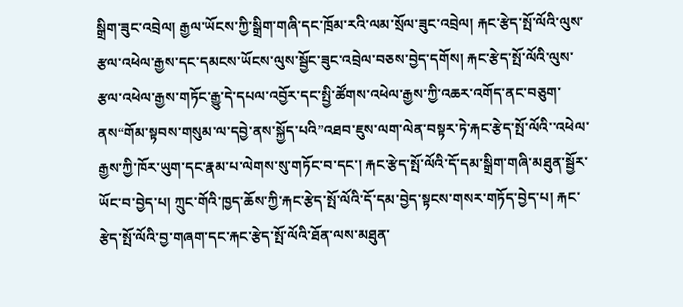སྒྲིག་ཟུང་འབྲེལ། རྒྱལ་ཡོངས་ཀྱི་སྒྲིག་གཞི་དང་ཁྲོམ་རའི་ལམ་སྲོལ་ཟུང་འབྲེལ། རྐང་རྩེད་སྤོ་ལོའི་ལུས་རྩལ་འཕེལ་རྒྱས་དང་དམངས་ཡོངས་ལུས་སྦྱོང་ཟུང་འབྲེལ་བཅས་བྱེད་དགོས། རྐང་རྩེད་སྤོ་ལོའི་ལུས་རྩལ་འཕེལ་རྒྱས་གཏོང་རྒྱུ་དེ་དཔལ་འབྱོར་དང་སྤྱི་ཚོགས་འཕེལ་རྒྱས་ཀྱི་འཆར་འགོད་ནང་བཅུག་ནས“གོམ་སྟབས་གསུམ་ལ་དབྱེ་ནས་སྐྱོད་པའི”འཐབ་ཇུས་ལག་ལེན་བསྟར་ཏེ་རྐང་རྩེད་སྤོ་ལོའི་་འཕེལ་རྒྱས་ཀྱི་ཁོར་ཡུག་དང་རྣམ་པ་ལེགས་སུ་གཏོང་བ་དང་། རྐང་རྩེད་སྤོ་ལོའི་དོ་དམ་སྒྲིག་གཞི་མཐུན་སྦྱོར་ཡོང་བ་བྱེད་པ། ཀྲུང་གོའི་ཁྱད་ཆོས་ཀྱི་རྐང་རྩེད་སྤོ་ལོའི་དོ་དམ་བྱེད་སྟངས་གསར་གཏོད་བྱེད་པ། རྐང་རྩེད་སྤོ་ལོའི་བྱ་གཞག་དང་རྐང་རྩེད་སྤོ་ལོའི་ཐོན་ལས་མཐུན་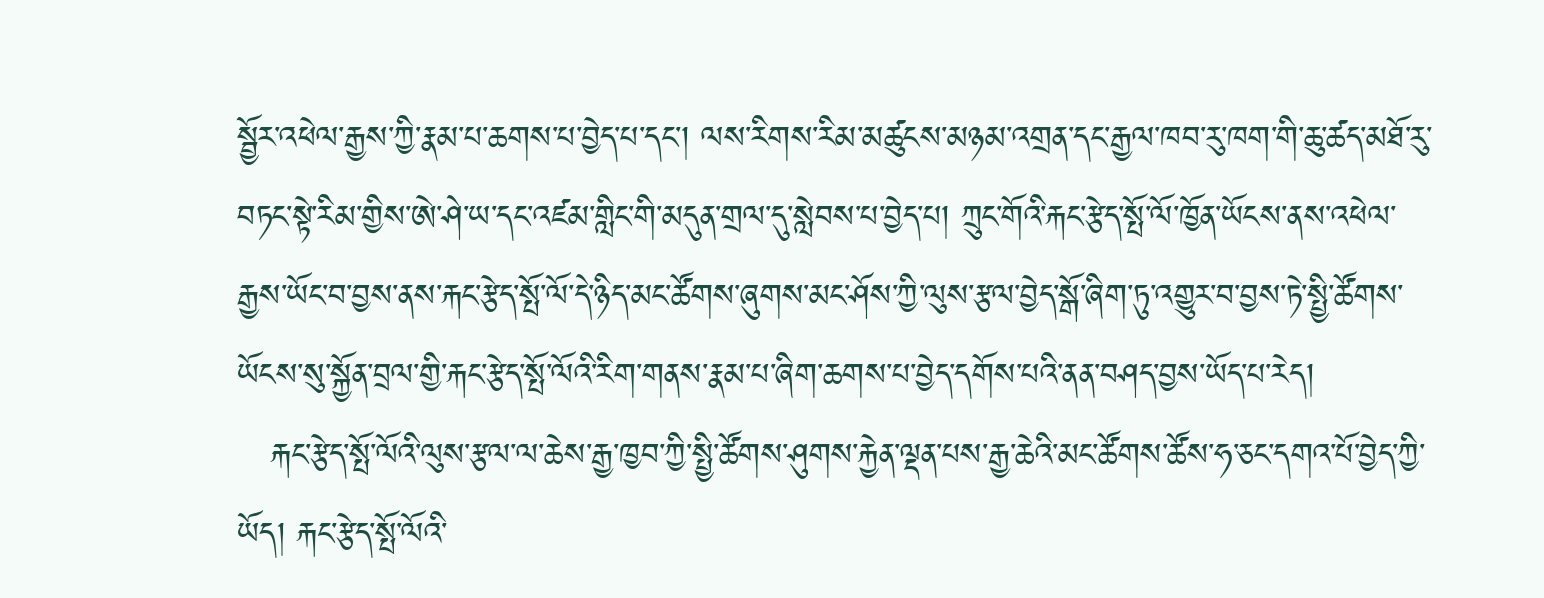སྦྱོར་འཕེལ་རྒྱས་ཀྱི་རྣམ་པ་ཆགས་པ་བྱེད་པ་དང་། ལས་རིགས་རིམ་མཚུངས་མཉམ་འགྲན་དང་རྒྱལ་ཁབ་རུ་ཁག་གི་ཆུ་ཚད་མཐོ་རུ་བཏང་སྟེ་རིམ་གྱིས་ཨེ་ཤེ་ཡ་དང་འཛམ་གླིང་གི་མདུན་གྲལ་དུ་སླེབས་པ་བྱེད་པ། ཀྲུང་གོའི་རྐང་རྩེད་སྤོ་ལོ་ཁྱོན་ཡོངས་ནས་འཕེལ་རྒྱས་ཡོང་བ་བྱས་ནས་རྐང་རྩེད་སྤོ་ལོ་དེ་ཉིད་མང་ཚོགས་ཞུགས་མང་ཤོས་ཀྱི་ལུས་རྩལ་བྱེད་སྒོ་ཞིག་ཏུ་འགྱུར་བ་བྱས་ཏེ་སྤྱི་ཚོགས་ཡོངས་སུ་སྐྱོན་བྲལ་གྱི་རྐང་རྩེད་སྤོ་ལོའི་རིག་གནས་རྣམ་པ་ཞིག་ཆགས་པ་བྱེད་དགོས་པའི་ནན་བཤད་བྱས་ཡོད་པ་རེད།
   རྐང་རྩེད་སྤོ་ལོའི་ལུས་རྩལ་ལ་ཆེས་རྒྱ་ཁྱབ་ཀྱི་སྤྱི་ཚོགས་ཤུགས་རྐྱེན་ལྡན་པས་རྒྱ་ཆེའི་མང་ཚོགས་ཚོས་ཧ་ཅང་དགའ་པོ་བྱེད་ཀྱི་ཡོད། རྐང་རྩེད་སྤོ་ལོའི་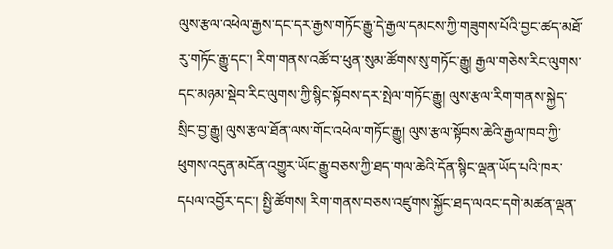ལུས་རྩལ་འཕེལ་རྒྱས་དང་དར་རྒྱས་གཏོང་རྒྱུ་དེ་རྒྱལ་དམངས་ཀྱི་གཟུགས་པོའི་བྱང་ཚད་མཐོ་རུ་གཏོང་རྒྱུ་དང་། རིག་གནས་འཚོ་བ་ཕུན་སུམ་ཚོགས་སུ་གཏོང་རྒྱུ། རྒྱལ་གཅེས་རིང་ལུགས་དང་མཉམ་སྡེབ་རིང་ལུགས་ཀྱི་སྙིང་སྟོབས་དར་སྤེལ་གཏོང་རྒྱུ། ལུས་རྩལ་རིག་གནས་སྐྱེད་སྲིང་བྱ་རྒྱུ། ལུས་རྩལ་ཐོན་ལས་གོང་འཕེལ་གཏོང་རྒྱུ། ལུས་རྩལ་སྟོབས་ཆེའི་རྒྱལ་ཁབ་ཀྱི་ཕུགས་འདུན་མངོན་འགྱུར་ཡོང་རྒྱུ་བཅས་ཀྱི་ཐད་གལ་ཆེའི་དོན་སྙིང་ལྡན་ཡོད་པའི་ཁར་དཔལ་འབྱོར་དང་། སྤྱི་ཚོགས། རིག་གནས་བཅས་འཛུགས་སྐྱོང་ཐད་ལའང་དགེ་མཚན་ལྡན་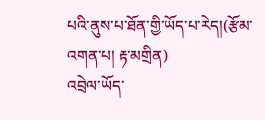པའི་ནུས་པ་ཐོན་གྱི་ཡོད་པ་རེད།(རྩོམ་འགན་པ། རྟ་མགྲིན)
འབྲེལ་ཡོད་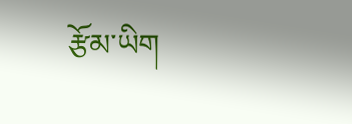རྩོམ་ཡིག